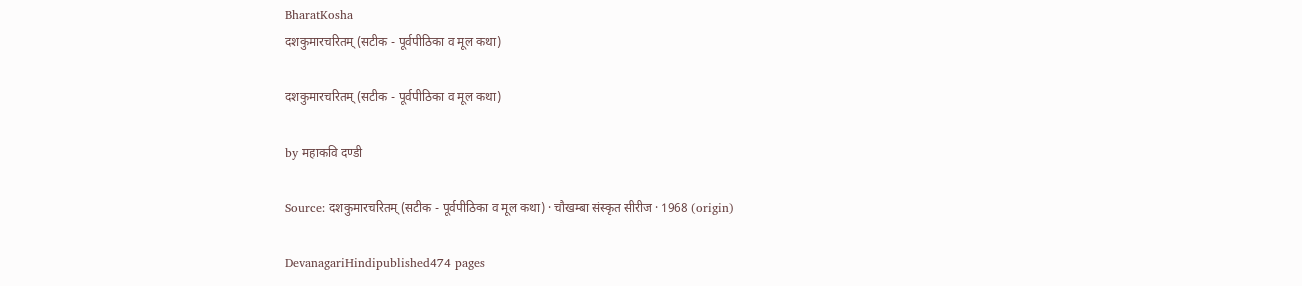BharatKosha
दशकुमारचरितम् (सटीक - पूर्वपीठिका व मूल कथा)

दशकुमारचरितम् (सटीक - पूर्वपीठिका व मूल कथा)

by महाकवि दण्डी

Source: दशकुमारचरितम् (सटीक - पूर्वपीठिका व मूल कथा) · चौखम्बा संस्कृत सीरीज · 1968 (origin)

DevanagariHindipublished474 pages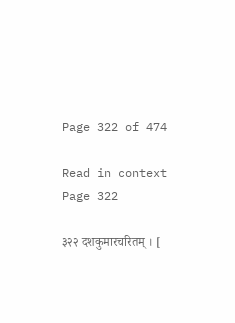Page 322 of 474

Read in context
Page 322

३२२ दशकुमारचरितम् । [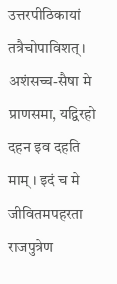उत्तरपीठिकायां तत्रैचोपाविशत् । अशंसच्च-सैषा मे प्राणसमा, यद्विरहो दहन इव दहति माम् । इदं च मे जीवितमपहरता राजपुत्रेण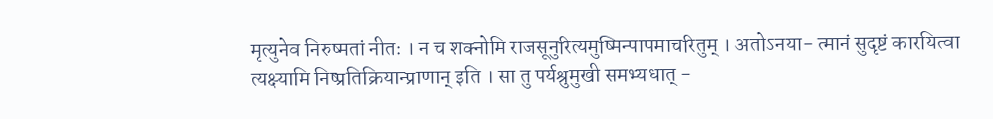मृत्युनेव निरुष्मतां नीतः । न च शक्नोमि राजसूनुरित्यमुष्मिन्पापमाचरितुम् । अतोऽनया- त्मानं सुदृष्टं कारयित्वा त्यक्ष्यामि निष्प्रतिक्रियान्प्राणान् इति । सा तु पर्यश्रुमुखी समभ्यधात् -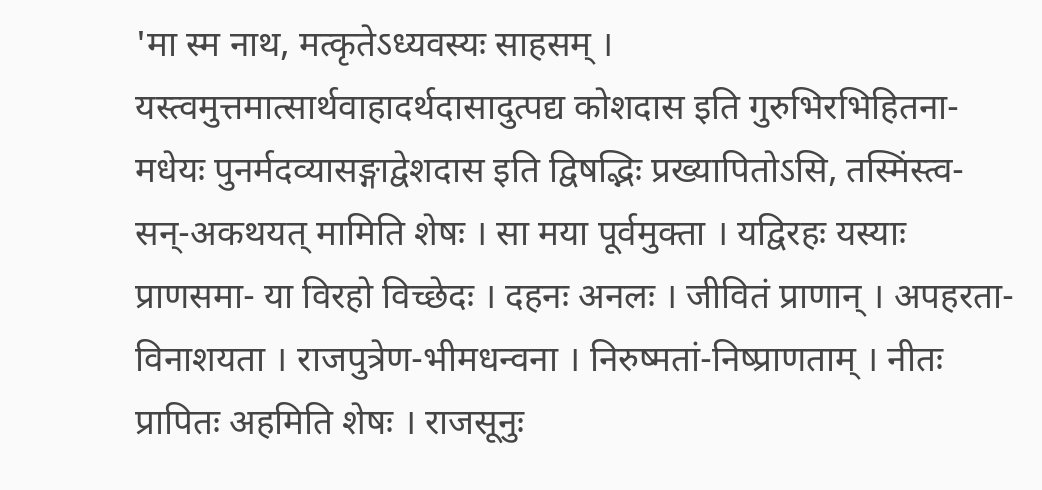'मा स्म नाथ, मत्कृतेऽध्यवस्यः साहसम् । यस्त्वमुत्तमात्सार्थवाहादर्थदासादुत्पद्य कोशदास इति गुरुभिरभिहितना- मधेयः पुनर्मदव्यासङ्गाद्वेशदास इति द्विषद्भिः प्रख्यापितोऽसि, तस्मिंस्त्व- सन्-अकथयत् मामिति शेषः । सा मया पूर्वमुक्ता । यद्विरहः यस्याः प्राणसमा- या विरहो विच्छेदः । दहनः अनलः । जीवितं प्राणान् । अपहरता-विनाशयता । राजपुत्रेण-भीमधन्वना । निरुष्मतां-निष्प्राणताम् । नीतः प्रापितः अहमिति शेषः । राजसूनुः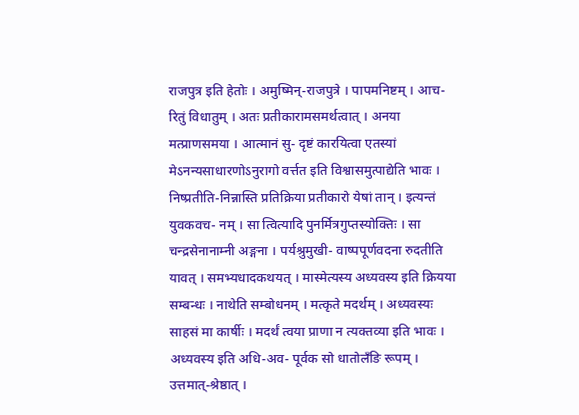राजपुत्र इति हेतोः । अमुष्मिन्-राजपुत्रे । पापमनिष्टम् । आच- रितुं विधातुम् । अतः प्रतीकारामसमर्थत्वात् । अनया मत्प्राणसमया । आत्मानं सु- दृष्टं कारयित्वा एतस्यां मेऽनन्यसाधारणोऽनुरागो वर्त्तत इति विश्वासमुत्पाद्येति भावः । निष्प्रतीति-निन्नास्ति प्रतिक्रिया प्रतीकारो येषां तान् । इत्यन्तं युवकवच- नम् । सा त्वित्यादि पुनर्मित्रगुप्तस्योक्तिः । सा चन्द्रसेनानाम्नी अङ्गना । पर्यश्रुमुखी- वाष्पपूर्णवदना रुदतीति यावत् । समभ्यधादकथयत् । मास्मेत्यस्य अध्यवस्य इति क्रियया सम्बन्धः । नाथेति सम्बोधनम् । मत्कृते मदर्थम् । अध्यवस्यः साहसं मा कार्षीः । मदर्थं त्वया प्राणा न त्यक्तव्या इति भावः । अध्यवस्य इति अधि-अव- पूर्वक सो धातोलँङि रूपम् । उत्तमात्-श्रेष्ठात् ।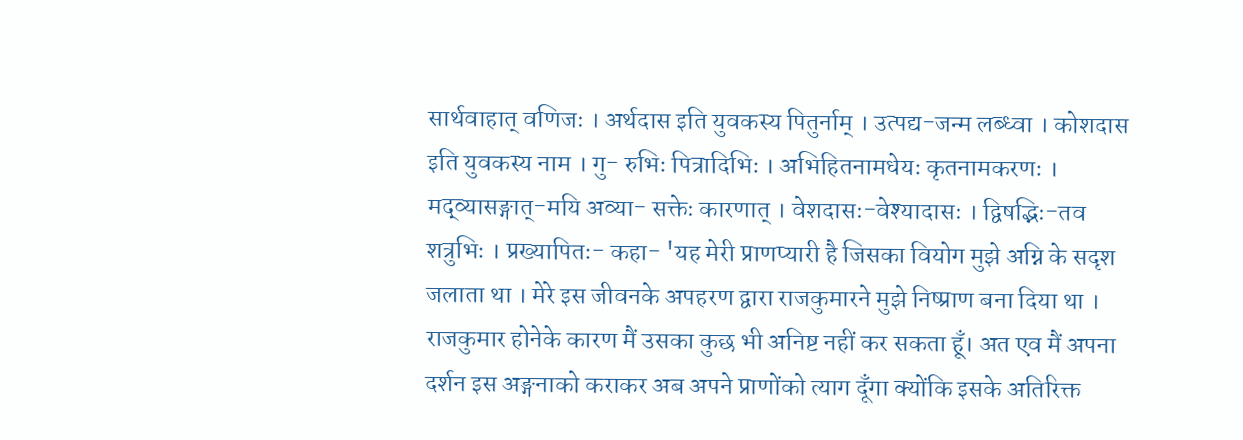सार्थवाहात् वणिजः । अर्थदास इति युवकस्य पितुर्नाम् । उत्पद्य-जन्म लब्ध्वा । कोशदास इति युवकस्य नाम । गु- रुभिः पित्रादिभिः । अभिहितनामधेयः कृतनामकरणः । मद्व्यासङ्गात्-मयि अव्या- सक्तेः कारणात् । वेशदासः-वेश्यादासः । द्विषद्भिः-तव शत्रुभिः । प्रख्यापितः- कहा- 'यह मेरी प्राणप्यारी है जिसका वियोग मुझे अग्नि के सदृश जलाता था । मेरे इस जीवनके अपहरण द्वारा राजकुमारने मुझे निष्प्राण बना दिया था । राजकुमार होनेके कारण मैं उसका कुछ भी अनिष्ट नहीं कर सकता हूँ। अत एव मैं अपना दर्शन इस अङ्गनाको कराकर अब अपने प्राणोंको त्याग दूँगा क्योंकि इसके अतिरिक्त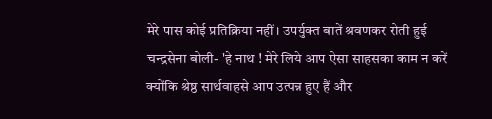मेरे पास कोई प्रतिक्रिया नहीं। उपर्युक्त बातें श्रवणकर रोती हुई चन्द्रसेना बोली- 'हे नाथ ! मेरे लिये आप ऐसा साहसका काम न करें क्योंकि श्रेष्ठ सार्थवाहसे आप उत्पन्न हुए हैं और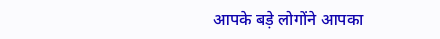आपके बड़े लोगोंने आपका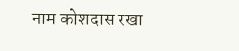नाम कोशदास रखा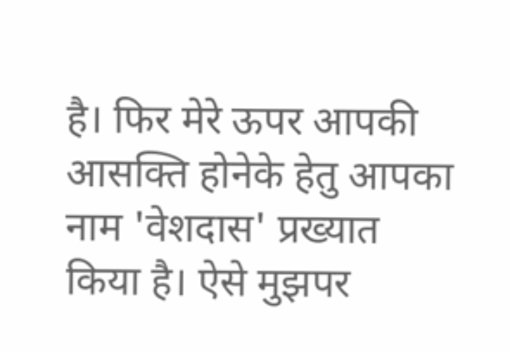है। फिर मेरे ऊपर आपकी आसक्ति होनेके हेतु आपका नाम 'वेशदास' प्रख्यात किया है। ऐसे मुझपर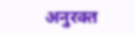अनुरक्त